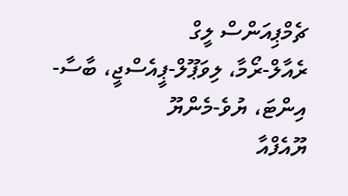ޗެމްޕިއަންސް ލީގް
ރެއާލް-ރޯމާ، ލިވަޕޫލް-ޕީއެސްޖީ، ބާސާ-އިންޓަ، ޔުވެ-މެންޔޫ
ޔޫއެފްއާ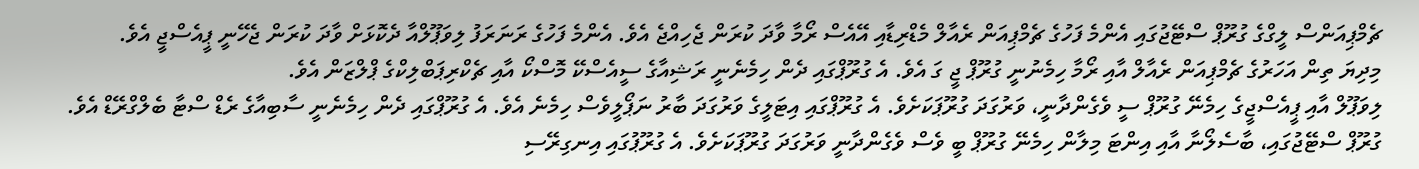ޗެމްޕިއަންސް ލީގްގެ ގުރޫޕް ސްޓޭޖުގައި އެންމެ ފަހުގެ ޗެމްޕިއަން ރެއާލް މެޑްރިޑާއި އޭއެސް ރޯމާ ވާދަ ކުރަން ޖެހިއްޖެ އެވެ. އެންމެ ފަހުގެ ރަނަރަފު ލިވަޕޫލްއާ ދެކޮޅަށް ވާދަ ކުރަން ޖެހޭނީ ޕީއެސްޖީ އެވެ.
މިދިޔަ ތިން އަހަރުގެ ޗެމްޕިއަން ރެއާލް އާއި ރޯމާ ހިމެނުނީ ގުރޫޕް ޖީ ގަ އެވެ. އެ ގުރޫޕްގައި ދެން ހިމެނެނީ ރަޝިއާގެ ސީއެސްކޭ މޮސްކޯ އާއި ޗެކްރިޕަބްލިކްގެ ޕްލްޒަން އެވެ.
ލިވަޕޫލް އާއި ޕީއެސްޖީގެ ހިމެނޭ ގުރޫޕް ސީ ވެގެންދާނީ، ވަރުގަދަ ގުރޫޕަކަށެވެ. އެ ގުރޫޕްގައި އިޓަލީގެ ވަރުގަދަ ބާރު ނަޕޯލީވެސް ހިމެނެ އެވެ. އެ ގުރޫޕްގައި ދެން ހިމެނެނީ ސާބިއާގެ ރެޑް ސްޓާ ބެލްގްރޭޑް އެވެ.
ގުރޫޕް ސްޓޭޖުގައި، ބާސެލޯނާ އާއި އިންޓަ މިލާން ހިމެނޭ ގުރޫޕް ބީ ވެސް ވެގެންދާނީ ވަރުގަދަ ގުރޫޕަކަށެވެ. އެ ގުރޫޕުގައި އިނގިރޭސި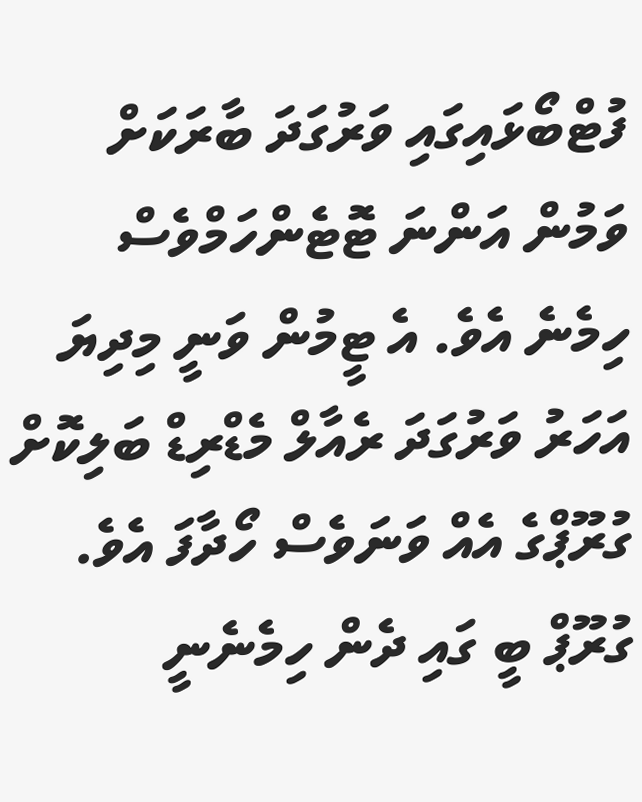ފުޓްބޯޅައިގައި ވަރުގަދަ ބާރަކަށް ވަމުން އަންނަ ޓޮޓެންހަމްވެސް ހިމެނެ އެވެ. އެ ޓީމުން ވަނީ މިދިޔަ އަހަރު ވަރުގަދަ ރެއާލް މެޑްރިޑް ބަލިކޮށް ގުރޫޕްގެ އެއް ވަނަވެސް ހޯދާފަ އެވެ. ގުރޫޕް ބީ ގައި ދެން ހިމެނެނީ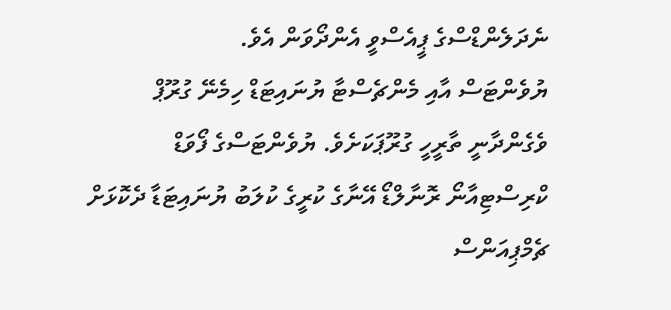ނެދަލެންޑްސްގެ ޕީއެސްވީ އެންދޯވަން އެވެ.
ޔުވެންޓަސް އާއި މެންޗެސްޓާ ޔުނައިޓަޑް ހިމެނޭ ގުރޫޕް ވެގެންދާނީ ތާރީހީ ގުރޫޕަކަށެވެ. ޔުވެންޓަސްގެ ފޯވަޑް ކްރިސްޓިއާނޯ ރޮނާލްޑޯ އޭނާގެ ކުރީގެ ކުލަބު ޔުނައިޓަޑާ ދެކޮޅަށް ޗެމްޕިއަންސް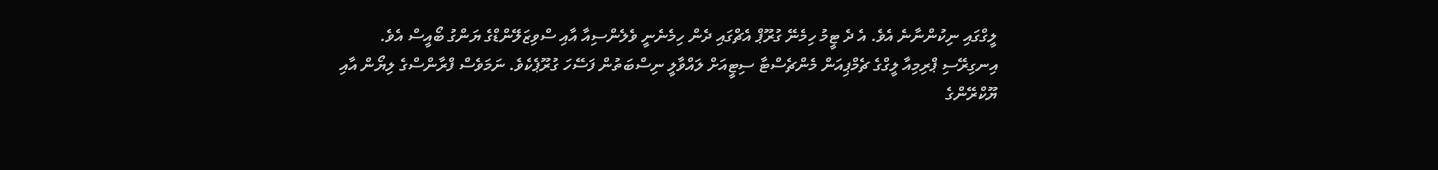ލީގްގައި ނިކުންނާނެ އެވެ. އެ ދެ ޓީމު ހިމެނޭ ގުރޫޕް އެޗްގައި ދެން ހިމެނެނީ ވެލެންސިއާ އާއި ސްވިޒަލޭންޑްގެ ޔަންގު ބޯއީސް އެވެ.
އިނގިރޭސި ޕްރިމިއާ ލީގްގެ ޗެމްޕިއަން މެންޗެސްޓާ ސިޓީއަށް ލައްވާލީ ނިސްބަތުން ފަސޭހަ ގުރޫޕެކެވެ. ނަމަވެސް ފްރާންސްގެ ލިޔޯން އާއި ޔޫކްރޭންގެ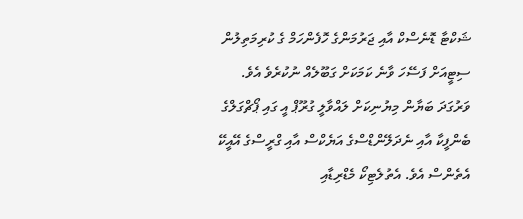ޝަކްޓާ ޑޮނެސްކް އާއި ޖަރުމަންގެ ހޮފެންހަމް ގެ ކުރިމަތިލުން ސިޓީއަށް ފަސޭހަ ވާނެ ކަމަކަށް ގަބޫލެއް ނުކުރެވެ އެވެ.
ވަރުގަދަ ބަޔާން މިޔުނިކަށް ލައްވާލީ ގުރޫޕް އީ ގައި ޕޯޗްގަލްގެ ބެންފީކާ އާއި ނެދަލޭންޑްސްގެ އަޔެކްސް އާއި ގްރީސްގެ އޭއީކޭ އެތެންސް އެވެ. އެތުލެޓިކޯ މެޑްރިޑާއި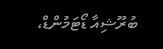ބުރޫޝިއާ ޑޯޓަމުންޑް،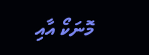މޮނަކޯ އާއި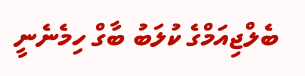ބެލްޖިއަމްގެ ކުލަބު ބާގް ހިމެނެނީ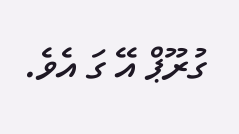ގުރޫޕް އޭ ގަ އެވެ.